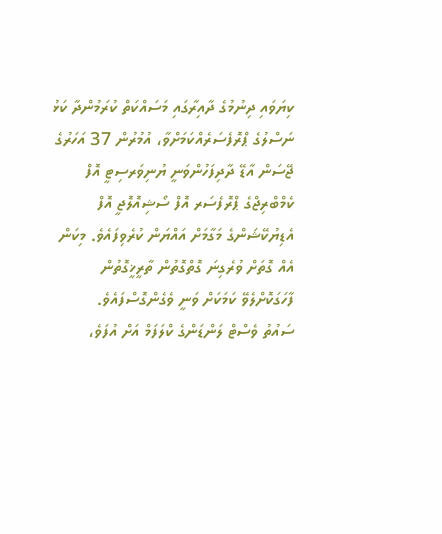ކިޔަވައި ދިނުމުގެ ދާއިރާގައި މަސައްކަތް ކުރަމުންދާ ކަޅު ނަސްލުގެ ޕްރޮފެސަރެއްކަމަށްވާ، އުމުރުން 37 އަހަރުގެ ޖޭސަން އާޑޭ ދާދިފަހުންވަނީ ޔުނިވަރސިޓީ އޮފް ކެމްބްރިޖްގެ ޕްރޮފެސަރ އޮފް ސޯޝިއޮލޮޖީ އޮފް އެޑިޔުކޭޝަންގެ މަގާމަށް އައްޔަން ކުރެވިފައެވެ. މިކަން އެއް ގޮތަށް ވުރެގިނަ ގޮތްގޮތުން ތާރީޚީގޮތުން ފާހަގަކޮށްލެވޭ ކަމަކަށް ވަނީ ވެގެންގޮސްފައެވެ.
ސައުތު ވެސްޓް ލަންޑަންގެ ކްލަފަމް އަށް އުފަވެ،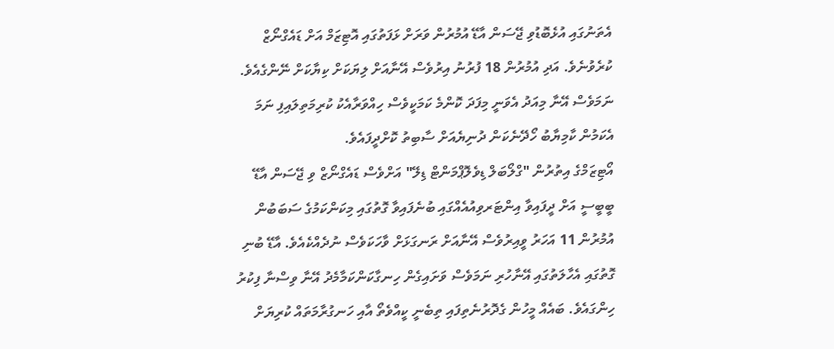އެތަނުގައި އުޅެބޮޑުވި ޖޭސަން އާޑޭ އުމުރުން ވަރަށް ޅަފަތުގައި އޮޓިޒަމް އަށް ޑައެގްނޯޒް ކުރެވުނެވެ. އަދި އުމުރުން 18 ފުރުނު އިރުވެސް އޭނާއަށް ލިޔަކަށް ކިޔާކަށް ނޭންގެއެވެ. ނަމަވެސް އޭނާ މިއަދު އެވަނީ މިފަދަ ކޮންމެ ކަމަކީވެސް ހިއްވަރާއެކު ކުރިމަތިލައިފި ނަމަ އެކަމުން ކާމިޔާބު ހޯދޭނެކަން ދުނިޔެއަށް ސާބިތު ކޮށްދީފައެވެ.
އޯޓިޒަމްގެ އިތުރުން "ގްލޯބަލް ޑިވެލޮޕްމަންޓް ޑިލޭ" އަށްވެސް ޑައެގްނޯޒް ވި ޖޭސަން އާޑޭ ބީބީސީ އަށް ދީފައިވާ އިންޓަރވިއުއެއްގައި ބުނެފައިވާ ގޮތުގައި މިކަންކަމުގެ ސަބަބުން އުމުރުން 11 އަހަރު ވީއިރުވެސް އޭނާއަށް ރަނގަޅަށް ވާހަކަވެސް ނުދެއްކެއެވެ. އާޑޭ ބުނި ގޮތުގައި އެހާލަތުގައި އޭނާހުރި ނަމަވެސް ވަށައިގެން ހިނގާކަންކަމާމެދު އޭނާ ވިސްނާ ފިކުރު ހިންގައެވެ. ބައެއް މީހުން ގެދޮރުނެތިފައި ތިބެނީ ކީއްވެތޯ އާއި ހަނގުރާމަތައް ކުރިޔަށް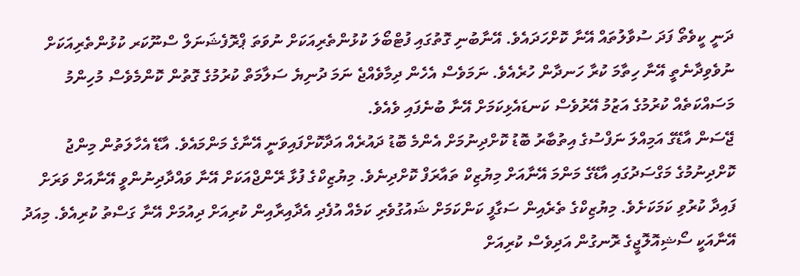ދަނީ ކީވެތޯ ފަދަ ސުވާލުތައް އޭނާ ކޮށްހަދައެވެ. އޭނާބުނި ގޮތުގައި ފުޓްބޯލަ ކުޅުންތެރިއަކަށް ނުވަތަ ޕްރޮފެޝަނަލް ސްނޫކަރ ކުޅުންތެރިއަކަށް ނުވެވިދާނެތީ އޭނާ ހިތާމަ ކުރާ ހަނދާން ހުރެއެވެ. ނަމަވެސް އެހެން ދިމާވެއްޖެ ނަމަ ދުނިޔެ ސަލާމަތް ކުރުމުގެ ގޮތުން ކޮންމެވެސް މުހިންމު މަސައްކަތެއް ކުރުމުގެ އަޒުމު އޭރުވެސް ކަނޑައެޅިކަމަށް އޭނާ ބުނެފައި ވެއެވެ.
ޖޭސަން އާޑޭގެ އަމިއްލަ ނަފްސުގެ އިތުބާރު ބޮޑު ކޮށްދިނުމަށް އެންމެ ބޮޑު ދައުރެއް އަދާކޮށްފައިވަނީ އޭނާގެ މަންމައެވެ. އާޑޭ އެހާލަތުން މިންޖު ކޮށްދިނުމުގެ މަގްސަދުގައި އާޑޭގެ މަންމަ އޭނާއަށް މިޔުޒިކް ތައާރަފް ކޮށްދިނެވެ. މިޔުޒިކްގެ ފުޅާ ރޭންޖްއަކަށް އޭނާ ވައްދާދިނުންވީ އޭނާއަށް ވަރަށް ފައިދާ ކުރުވި ކަމަކަށެވެ. މިޔުޒިކްގެ ތެރެއިން ސަގާފީ ކަންކަމަށް ޝައުގުވެރި ކަމެއް އުފެދި އެދާއިރާއިން ކުރިއަށް ދިއުމަށް އޭނާ ގަސްތު ކުރިއެވެ. މިއަދު އޭނާއަކީ ސޯޝިއޮލޮޖީގެ ރޮނގުން އަދިވެސް ކުރިއަށް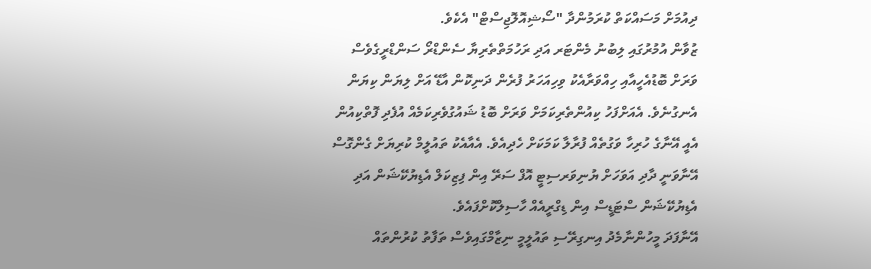ދިއުމަށް މަސައްކަތް ކުރަމުންދާ "ސޯޝިއޮލޮޖިސްޓް" އެކެވެ.
ޒުވާން އުމުރުގައި ލިބުނު މެންޓަރ އަދި ރަހުމަތްތެރިޔާ ސެންޑްރޯ ސަންޑްރީގެވެސް ވަރަށް ބޮޑުއެހީއާއި ހިއްވަރާއެކު ވިހިއަހަރު ފުރެން ދަނިކޮން އާޑޭ އަށް ލިޔަން ކިޔަން އެނގުނެވެ. އެއަށްފަހު ކިއުންތެރިކަމަށް ވަރަށް ބޮޑު ޝައުގުވެރިކަމެއް އުފެދި ފޮތްކިއުން އެއީ އޭނާގެ ހުރިހާ ވަގުތެއް ފުރާލާ ކަމަކަށް ހެދިއެވެ. އެއާއެކު ތައުލީމް ކުރިޔަށް ގެންގޮސް އޭނާވަނީ ދާދި އަވަހަށް ޔުނިވަރސިޓީ އޮފް ސަރޭ އިން ފިޒިކަލް އެޑިޔުކޭޝަން އަދި އެޑިޔުކޭޝަން ސްޓަޑީސް އިން ޑިގްރީއެއް ހާސިލްކޮށްފައެވެ.
އޭނާފަދަ މީހުންނާމެދު އިނގިރޭސި ތައުލީމީ ނިޒާމްގައިވެސް ތަފާތު ކުރުންތައް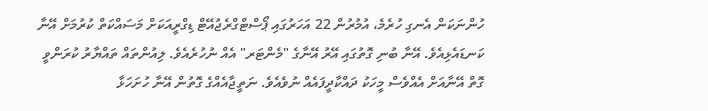ހުންނަކަން އެނގި ހުރެމެ، އުމުރުން 22 އަހަރުގައި ޕޯސްޓްގްރެޖުއޭޓް ޑިގްރީއަކަށް މަސައްކަތް ކުރުމަށް އޭނާ ކަނޑައެޅިއެވެ. އޭނާ ބުނި ގޮތުގައި އޭރު އޭނާގެ "މެންޓަރ" އެއް ނުހުރެއެވެ. ލިއުންތައް ތައްޔާރު ކުރަންވީ ގޮތް އޭނާއަށް އެއްވެސް މީހަކު ދައްކާދީފައެއް ނުވެއެވެ. ނަތީޖާއެއްގެ ގޮތުން އޭނާ ހުށަހަޅާ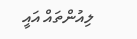ލިއުންތައް އައީ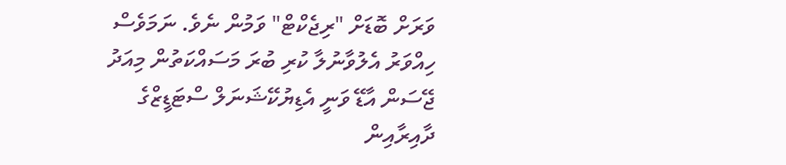ވަރަށް ބޮޑަށް "ރިޖެކްޓް" ވަމުން ނެވެ. ނަމަވެސް ހިއްވަރު އެލުވާނުލާ ކުރި ބުރަ މަސައްކަތުން މިއަދު ޖޭސަން އާޑޭ ވަނީ އެޑިޔުކޭޝަނަލް ސްޓަޑީޒްގެ ދާއިރާއިން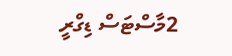2މާސްޓަސް ޑިގްރީ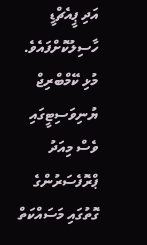އަދި ޕީއެޗްޑީ ހާސިލުކޮށްފައެވެ.
މުޅި ކޭމްބްރިޖް ޔުނިވަސިޓީގައި ވެސް މިއަދު ޕްރޮފެސަރުންގެ ގޮތުގައި މަސައްކަތް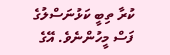ކުރާ ތިބީ ކަޅުނަސްލުގެ ފަސް މީހުންނެވެ. އޭގެ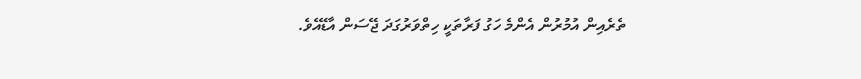ތެރެއިން އުމުރުން އެންމެ ހަގު ފަރާތަކީ ހިތްވަރުގަދަ ޖޭސަން އާޑޭއެވެ.